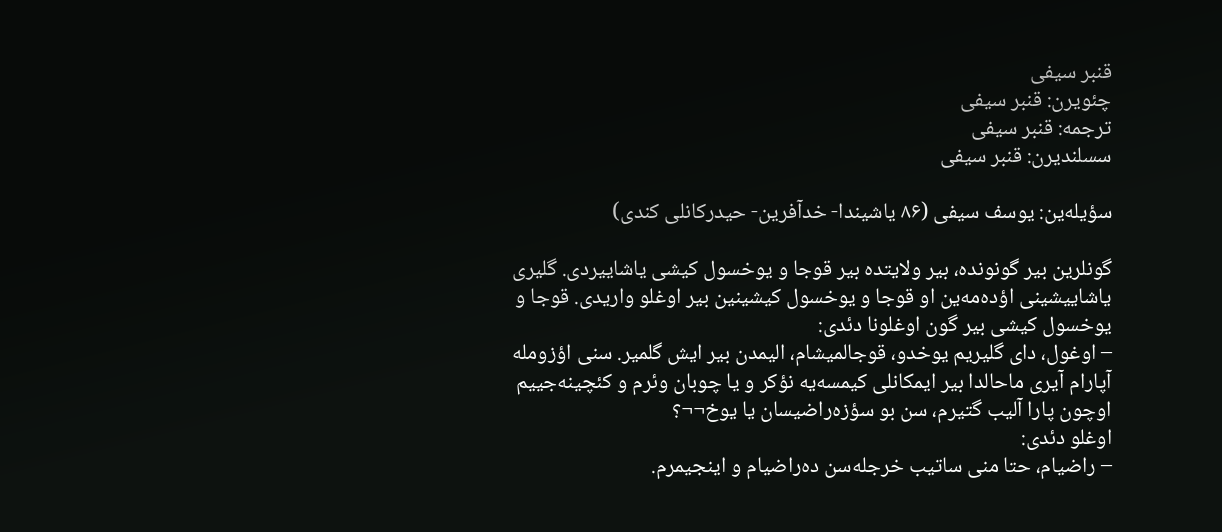قنبر سیفی
چئویرن: قنبر سیفی
ترجمه: قنبر سیفی
سسلندیرن: قنبر سیفی

سؤیله‌ین: یوسف سیفی (۸۶ یاشیندا- خدآفرین- حیدرکانلی کندی)

گونلرین بیر گونونده، بیر ولایتده بیر قوجا و یوخسول کیشی یاشاییردی. گلیری یاشاییشینی اؤده‌مه‌ین او قوجا و یوخسول کیشینین بیر اوغلو واریدی. قوجا و یوخسول کیشی بیر گون اوغلونا دئدی:
– اوغول، دای گلیریم یوخدو، قوجالمیشام، الیمدن بیر ایش گلمیر. سنی اؤزومله آپارام آیری ماحالدا بیر ایمکانلی کیمسه‌یه نؤکر و یا چوبان وئرم و کئچینه‌جییم اوچون پارا آلیب گتیرم، سن بو سؤزه‌راضیسان یا یوخ¬¬؟
اوغلو دئدی:
– راضیام، حتا منی ساتیب خرجله‌سن ده‌راضیام و اینجیمرم.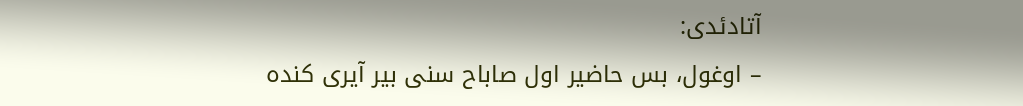آتادئدی:
– اوغول، بس حاضیر اول صاباح سنی بیر آیری کنده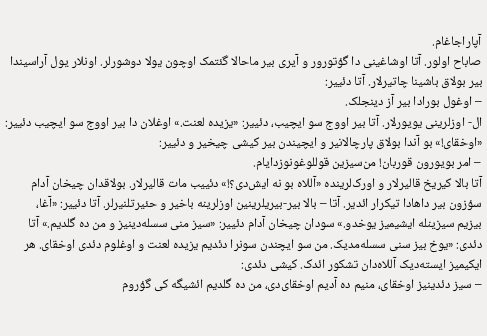آپاراجاغام.
صاباح اولور. آتا اوشاغینی دا گؤتورور و آیری بیر ماحالا گئتمک اوچون یولا دوشورلر. اونلار یول آراسیندا بیر بولاق باشینا چاتیرلار. آتا دئییر:
– اوغول بورادا بیر آز‌ دینجلک.
ال- اوزلرینی یویورلار. آتا بیر اووج سو ایچیب، دئییر: «یزیده لعنت.» اوغلان دا بیر اووج سو ایچیب دئییر: «اوخقای!» بو آندا بولاق پارچالانیر و ایچیندن بیر کیشی چیخیر و دئییر:
– امر بویورون قوربان! من‌سیزین قوللوغونوزدایام.
آتا بالا کیریخ قالیرلار و اورک‌لرینده «آللاه بو نه ایش‌دی؟!» دئییب مات قالیرلار. بولاقدان چیخان آدام سؤزون بیر داهادا تیکرار ائدیر. آتا – بالا بیر-بیریلرینین اوزلرینه باخیر و حئیرتلنیرلر. آتا دئییر: «آغا، بیزیم ‌سیزینله ایشیمیز یوخدو.» سودان چیخان آدام دئییر: «سیز منی سسله‌دینیز و من ده گلدیم.» آتا دئدی: «یوخ بیز سنی سسله‌مدیک. من سو ایچندن سونرا دئدیم یزیده لعنت و اوغلوم دئدی اوخقای. هر ایکیمیز ایسته‌دیک آللاه‌دان تشکور ائدک. کیشی دئدی:
– سیز دئدینیز اوخقای، منیم ده آدیم اوخقای‌دی، من ده گلدیم ائشیگه کی گؤروم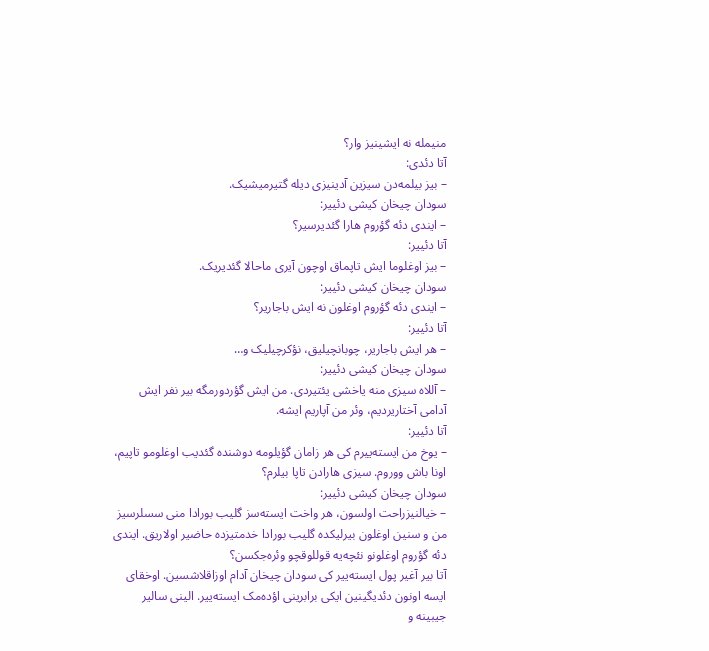منیمله نه ایشینیز وار؟
آتا دئدی:
– بیز بیلمه‌دن ‌سیزین آدینیزی‌ دیله گتیرمیشیک.
سودان چیخان کیشی دئییر:
– ایندی دئه گؤروم هارا گئدیرسیر؟
آتا دئییر:
– بیز اوغلوما ایش تاپماق اوچون آیری ماحالا گئدیریک.
سودان چیخان کیشی دئییر:
– ایندی دئه گؤروم اوغلون نه ایش باجاریر؟
آتا دئییر:
– هر ایش باجاریر، چوبانچیلیق، نؤکرچیلیک و…
سودان چیخان کیشی دئییر:
– آللاه ‌سیزی منه یاخشی یئتیردی. من ایش گؤردورمگه بیر نفر ایش آدامی آختاریردیم، وئر من آپاریم ایشه.
آتا دئییر:
– یوخ من ایسته‌ییرم کی هر زامان گؤیلومه دوشنده گئدیب اوغلومو تاپیم، اونا باش ووروم. سیزی هارادن تاپا بیلرم؟
سودان چیخان کیشی دئییر:
– خیالنیز‌راحت اولسون، هر واخت ایسته‌سز گلیب بورادا منی سسلرسیز من و سنین اوغلون بیر‌لیکده گلیب بورادا خدمتیزده حاضیر اولاریق. ایندی دئه گؤروم اوغلونو نئچه‌یه قوللوقچو وئره‌جکسن؟
آتا بیر آغیر پول ایسته‌ییر کی سودان چیخان آدام اوزاقلاشسین. اوخقای ایسه اونون دئدیگینین ایکی برابرینی اؤده‌مک ایسته‌ییر. الینی سالیر جیبینه و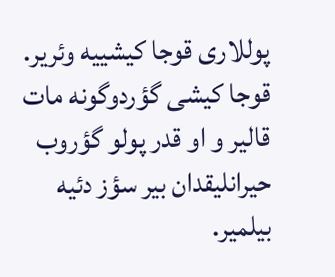پوللاری قوجا کیشییه وئریر. قوجا کیشی گؤردوگونه مات قالیر و او قدر پولو گؤروب حیرانلیقدان بیر سؤز دئیه بیلمیر.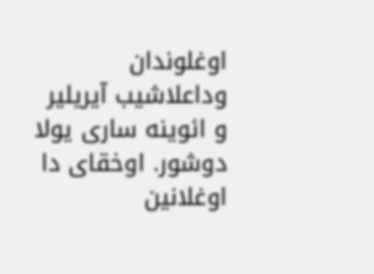اوغلوندان وداعلاشیب آیریلیر و ائوینه ساری یولا دوشور. اوخقای دا اوغلانین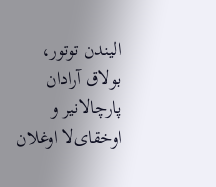الیندن توتور، بولاق آرادان پارچالانیر و اوخقای‌لا اوغلان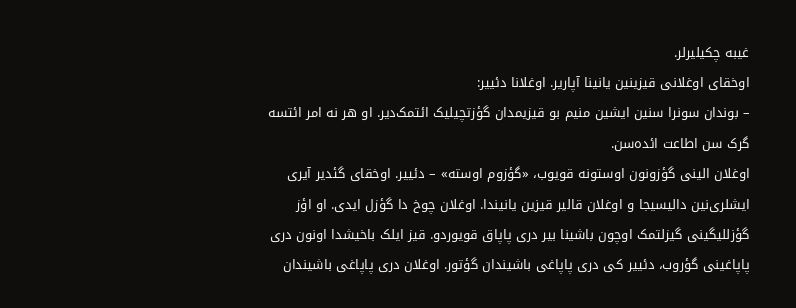غیبه چکیلیرلر.
اوخقای اوغلانی قیزینین یانینا آپاریر. اوغلانا دئییر:
– بوندان سونرا سنین ایشین منیم بو قیزیمدان گؤزتچیلیک ائتمک‌دیر. او هر نه امر ائتسه گرک سن اطاعت ائده‌سن.
اوغلان الینی گؤزونون اوستونه قویوب، «گؤزوم اوسته» – دئییر. اوخقای گئدیر آیری ایشلری‌نین دالیسیجا و اوغلان قالیر قیزین یانیندا. اوغلان چوخ دا گؤزل ایدی. او اؤز گؤزللیگینی گیزلتمک اوچون باشینا بیر دری پاپاق قویوردو. قیز ایلک باخیشدا اونون دری پاپاغینی گؤروب، دئییر کی دری پاپاغی باشیندان گؤتور. اوغلان ‌دری پاپاغی باشیندان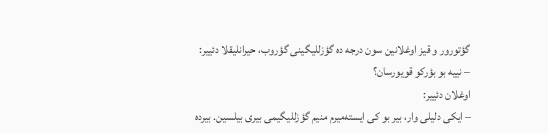گؤتورور و قیز اوغلانین سون درجه ده گؤزللیگینی گؤروب، حیرانلیقلا دئییر:
– نییه بو بؤرکو قویورسان؟
اوغلان دئییر:
– ایکی دلیلی وار، بیر بو کی ایسته‌میرم منیم گؤزللیگیمی بیری بیلسین. بیرده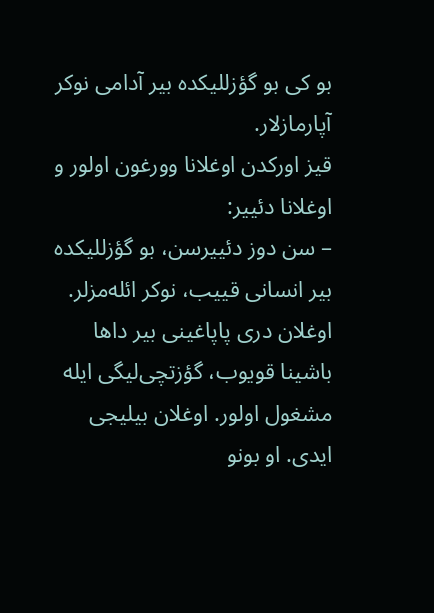بو کی بو گؤزللیکده بیر آدامی نوکر آپارمازلار.
قیز اورکدن اوغلانا وورغون اولور و اوغلانا دئییر:
– سن دوز دئییرسن، بو گؤزللیکده بیر انسانی قییب، نوکر ائله‌مزلر.
اوغلان دری پاپاغینی بیر داها باشینا قویوب، گؤزتچی‌لیگی ایله مشغول اولور. اوغلان بیلیجی ایدی. او بونو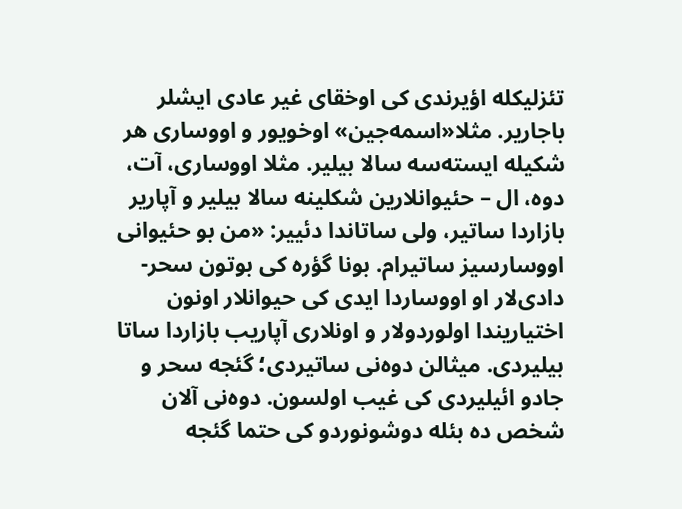تئزلیکله اؤیرندی کی اوخقای غیر عادی ایشلر باجاریر. مثلا«اسمه‌جین» اوخویور و اووساری هر شکیله ایسته‌سه سالا بیلیر. مثلا اووساری، آت، دوه، ال – حئیوانلارین شکلینه سالا بیلیر و آپاریر بازاردا ساتیر، و‌لی ساتاندا دئییر: «من بو حئیوانی اووسارسیز ساتیرام. بونا گؤره کی بوتون سحر- دادی‌لار او اووساردا ایدی کی حیوانلار اونون اختیاریندا اولوردولار و اونلاری آپاریب بازاردا ساتا بیلیردی. میثالن دوه‌نی ساتیردی؛ گئجه سحر و جادو ائیلیردی کی غیب اولسون. دوه‌نی آلان شخص ده بئله دوشونوردو کی حتما گئجه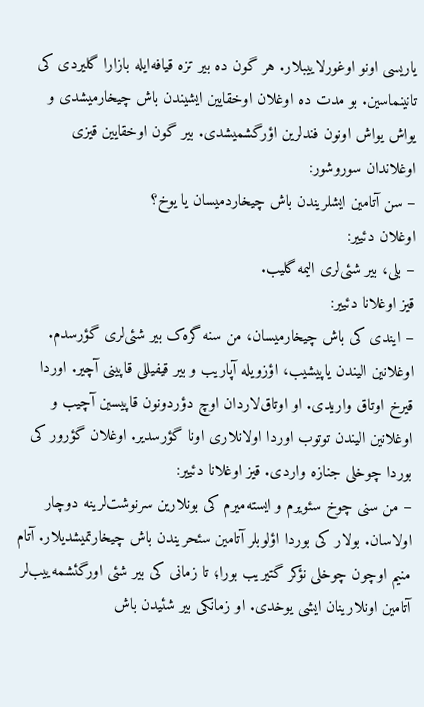یاریسی اونو اوغورلاییبلار. هر گون ده بیر تزه قیافه‌ایله بازارا گلیردی کی تانینماسین. بو مدت ده اوغلان اوخقایین ایشیندن باش چیخارمیشدی و یواش یواش اونون فندلرین اؤرگشمیشدی. بیر گون اوخقایین قیزی اوغلاندان سوروشور:
– سن آتامین ایشلریندن باش چیخاردمیسان یا یوخ؟
اوغلان دئییر:
– بلی، بیر شئی‌لری الیمه گلیب.
قیز اوغلانا دئییر:
– ایندی کی باش چیخارمیسان، من سنه گره‌ک بیر شئی‌لری گؤرسدم.
اوغلانین الیندن یاپیشیب، اؤزویله آپاریب و بیر قیفیللی قاپینی آچیر. اوردا قیرخ اوتاق واریدی. او اوتاق‌لاردان اوچ دؤردونون قاپیسین آچیب و اوغلانین الیندن توتوب اوردا اولانلاری اونا گؤرسدیر. اوغلان گؤرور کی بوردا چوخلی جنازه واردی. قیز اوغلانا دئییر:
– من سنی چوخ سئویرم و ایسته‌میرم کی بونلارین سرنوشت‌لرینه دوچار اولاسان. بولار کی بوردا اؤلوبلر آتامین سئحریندن باش چیخارتمیشدیلار. آتام منیم اوچون چوخلی نؤکر گتیریب بورا؛ تا زمانی کی بیر شئی اورگئشمه‌ییب‌لر آتامین اونلارینان ایشی یوخدی. او زمانکی بیر شئیدن باش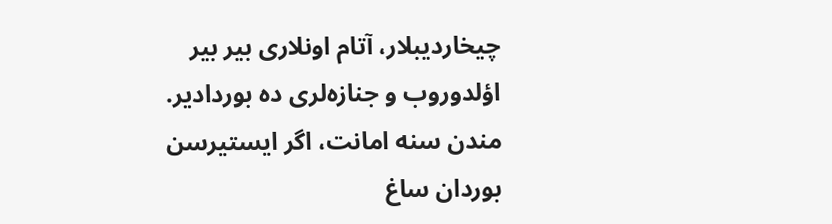چیخاردیبلار، آتام اونلاری بیر بیر اؤلدوروب و جنازه‌لری ده بوردادیر. مندن سنه امانت، اگر ایستیرسن بوردان ساغ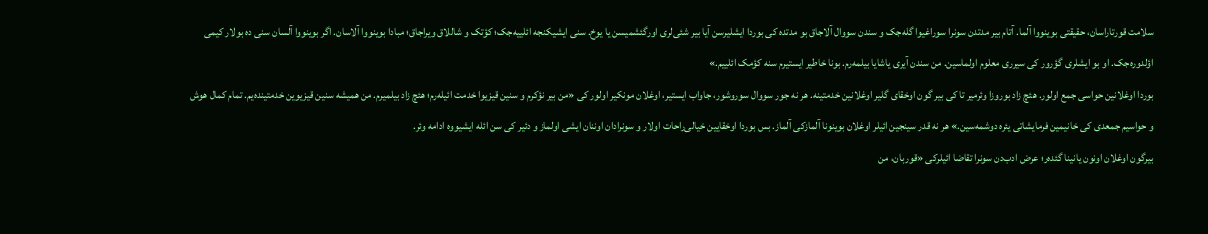سلامت قورتاراسان، حقیقتی بوینووا آلما. آتام بیر مدتدن سونرا سوراغیوا گله‌جک و سندن سووال آلاجاق بو مدتده کی بوردا ایشلیرسن آیا بیر شئی‌لری اورگئشمیسن یا یوخ. سنی ایشیکنجه ائلییه‌جک؛ کؤتک و شاللاق ویراجاق؛ مبادا بوینووا آلاسان. اگر بوینووا آلسان سنی ده بولار کیمی اؤلدوره‌جک. او بو ایشلری گؤرور کی سیرری معلوم اولماسین. من سندن آیری یاشایا بیلمه‌رم. بونا خاطیر ایستیرم سنه کؤمک ائلییم.»
بوردا اوغلانین حواسی جمع اولور. هئچ زاد بوروزا وئرمیر تا کی بیر گون اوخقای گلیر اوغلانین خدمتینه. هر نه جور سووال سوروشور، جاواب ایستیر، اوغلان مونکیر اولور کی «من بیر نؤکرم و سنین قیزیوا خدمت ائیله‌رم؛ هئچ زاد بیلمیرم. من همیشه سنین قیزیوین خدمتینده‌یم. تمام کمال هوش و حواسیم جمعدی کی خانیمین فرمایشاتی یئره دوشمه‌سین.» هر نه قدر سینجین ائیلر اوغلان بوینونا آلمازکی آلماز. بس بوردا اوخقایین خیالی‌راحات اولار و سونرادان اوننان ایشی اولماز و دئیر کی سن ائله ایشیووه ادامه وئر.
بیرگون اوغلان اونون یانینا گئده‌ر؛ عرض ادب‌دن سونرا تقاضا ائیلرکی «قوربان، من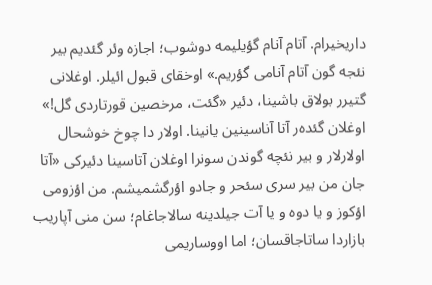داریخیرام. آتام آنام گؤیلیمه دوشوب؛ اجازه وئر گئدیم بیر نئجه گون آتام آنامی گؤریم.» اوخقای قبول ائیلر. اوغلانی گتیرر بولاق باشینا، دئیر «گئت، مرخصین قورتاردی گل!» اوغلان گئده‌ر آتا آناسینین یانینا. اولار دا چوخ خوشحال اولارلار و بیر نئچه گوندن سونرا اوغلان آتاسینا دئیرکی «آتا جان من بیر سری سئحر و جادو اؤرگشمیشم. من اؤزومی اؤکوز و یا دوه و یا آت جیلدینه سالاجاغام؛ سن منی آپاریب بازاردا ساتاجاقسان؛ اما اووساریمی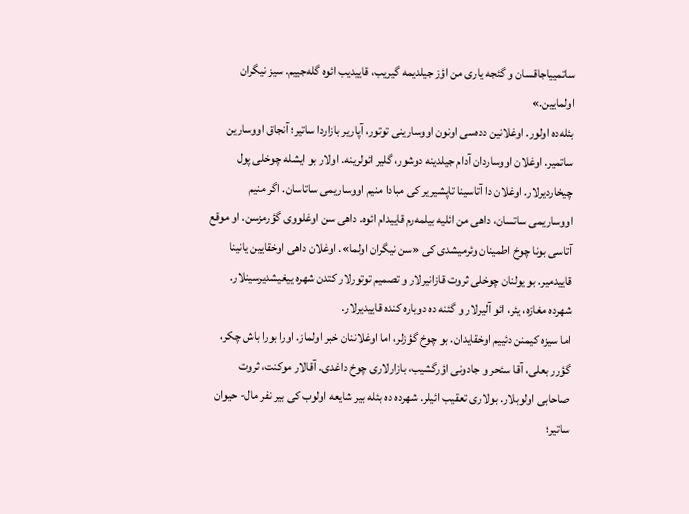ساتمییاجاقسان و گئجه یاری من اؤز جیلدیمه گیریب، قاییدیب ائوه گله‌جییم. سیز نیگران اولمایین.»
بئله‌ده اولور. اوغلانین دده‌سی اونون اووسارینی توتور، آپاریر بازاردا ساتیر؛ آنجاق اووسارین ساتمیر. اوغلان اووساردان آدام جیلدینه دوشور، گلیر ائولرینه. اولار بو ایشله چوخلی پول چیخاردیرلار. اوغلان دا آتاسینا تاپشیریر کی مبادا منیم اووساریمی ساتاسان. اگر منیم اووساریمی ساتسان، داهی من ائلیه بیلمه‌رم قاییدام ائوه. داهی سن اوغلووی گؤرمزسن. او موقع آتاسی بونا چوخ اطمینان وئرمیشدی کی «سن نیگران اولما». اوغلان داهی اوخقایین یانینا قاییدمیر. بو یولنان چوخلی ثروت قازانیرلار و تصمیم توتورلار کتدن شهره ییغیشدیرسینلار. شهرده مغازه، یئر، ائو آلیرلار و گئنه ده دوباره کنده قاییدیرلار.
اما سیزه کیمنن دئییم اوخقایدان. بو چوخ گؤزلر، اما اوغلاننان خبر اولماز. اورا بورا باش چکر، گؤرر بعلی، آقا سئحر و جادونی اؤرگشیب، بازارلاری چوخ داغدی. آقالار موکنت، ثروت صاحابی اولوبلار. بولاری تعقیب ائیلر. شهرده ده بئله بیر شایعه اولوب کی بیر نفر مال- حیوان ساتیر؛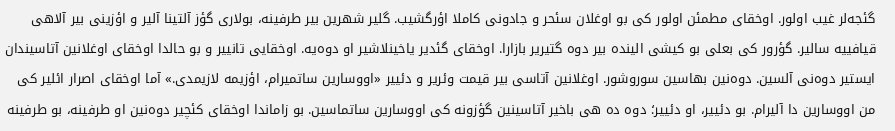گئجه‌لر غیب اولور. اوخقای مطمئن اولور کی بو اوغلان سئحر و جادونی کاملا اؤرگشیب. گلیر شهرین بیر طرفینه، بولاری گؤز آلتینا آلیر و اؤزینی بیر آلاهی قیافییه سالیر. گؤرور کی بعلی بو کیشی الینده بیر دوه گتیریر بازارا. اوخقای گئدیر یاخینلاشیر او دوه‌یه. اوخقایی تانییر و بو حالدا اوخقای اوغلانین آتاسیندان ایستیر دوه‌نی آلسین. دوه‌نین بهاسین سوروشور. اوغلانین آتاسی بیر قیمت وئریر و دئییر «اووسارین ساتمیرام، اؤزیمه لازیمدی.» آما اوخقای اصرار ائلیر کی من اووسارین دا آلیرام. بو دئییر، او دئییر؛ دوه ده هی باخیر آتاسینین گؤزونه کی اووسارین ساتماسین. بو زاماندا اوخقای کئچیر دوه‌نین او طرفینه، بو طرفینه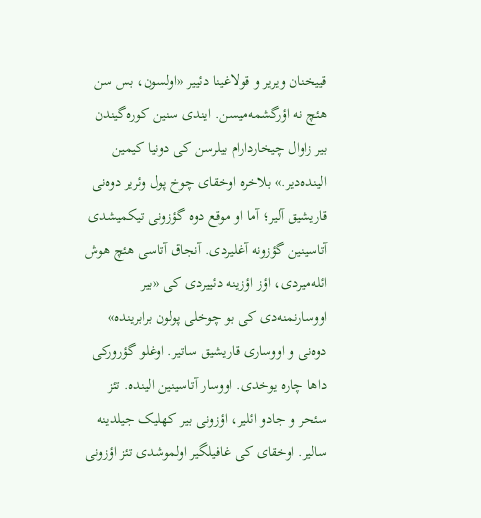قییخنان ویریر و قولاغینا دئییر «اولسون، بس سن هئچ نه اؤرگشمه‌میسن. ایندی سنین کوره‌گیندن بیر زاوال چیخاردارام بیلرسن کی دونیا کیمین الینده‌دیر.» بلاخره اوخقای چوخ پول وئریر دوه‌نی قاریشیق آلیر؛ آما او موقع دوه گؤزونی تیکمیشدی آتاسینین گؤزونه آغلیردی. آنجاق آتاسی هئچ هوش ائله‌میردی، اؤز اؤزینه دئییردی کی «بیر اووسار‌نمنه‌دی کی بو چوخلی پولون برابرینده» دوه‌نی و اووساری قاریشیق ساتیر. اوغلو گؤرورکی داها چاره یوخدی. اووسار آتاسینین الینده. تئز سئحر و جادو ائلیر، اؤزونی بیر کهلیک جیلدینه سالیر. اوخقای کی غافیلگیر اولموشدی تئز اؤزونی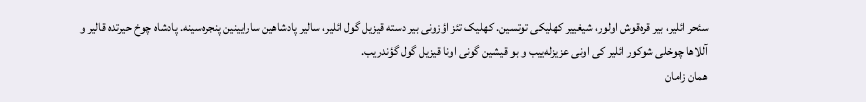سئحر ائلیر، بیر قره‌قوش اولور، شیغییر کهلیکی توتسین. کهلیک تئز اؤزونی بیر دسته قیزیل گول ائلیر، سالیر پادشاهین سارایینین پنجره‌سینه. پادشاه چوخ حیرتده قالیر و آللاها چوخلی شوکور ائلیر کی اونی عزیزله‌ییب و بو قیشین گونی اونا قیزیل گول گؤندریب.
همان زامان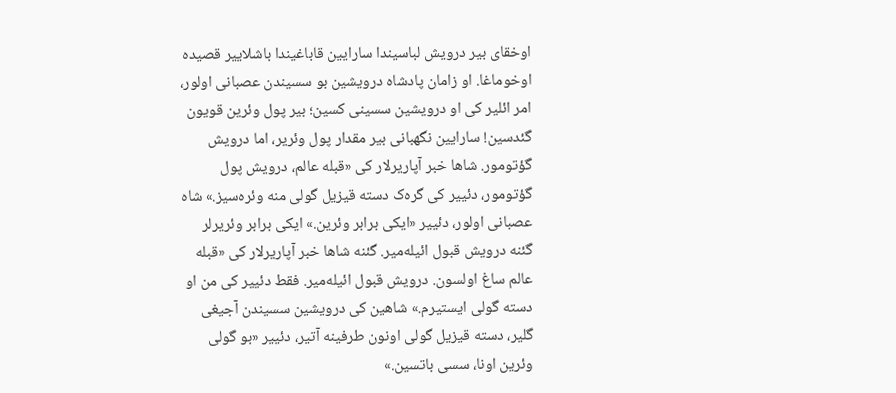اوخقای بیر درویش لباسیندا سارایین قاباغیندا باشلاییر قصیده اوخوماغا. او زامان پادشاه درویشین بو سسیندن عصبانی اولور، امر ائلیر کی او درویشین سسینی کسین؛ بیر پول وئرین قویون گئدسین! سارایین نگهبانی بیر مقدار پول وئریر، اما درویش گؤتومور. شاها خبر آپاریرلار کی «قبله عالم، درویش پول گؤتومور، دئییر کی گره‌ک دسته قیزیل گولی منه وئره‌سیز.» شاه عصبانی اولور، دئییر «ایکی برابر وئرین.» ایکی برابر وئریرلر گئنه درویش قبول ائیله‌میر. گئنه شاها خبر آپاریرلار کی «قبله عالم ساغ اولسون. درویش قبول ائیله‌میر. فقط دئییر کی من او دسته گولی ایستیرم.» شاهین کی درویشین سسیندن آجیغی گلیر، دسته قیزیل گولی اونون طرفینه آتیر، دئییر «بو گولی وئرین اونا، سسی باتسین.»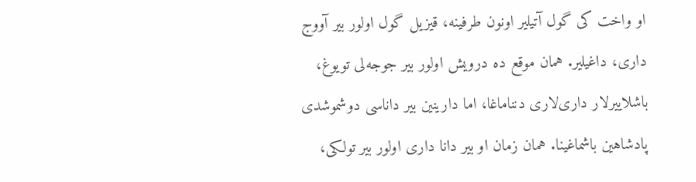او واخت کی گول آتیلیر اونون طرفینه، قیزیل گول اولور بیر آووج داری، داغیلیر. همان موقع ده درویش اولور بیر جوجه‌لی تویوغ، باشلاییرلار داری‌لاری دنناماغا، اما دارینین بیر داناسی دوشموشدی پادشاهین باشماغینا. همان زمان او بیر دانا داری اولور بیر تولکی،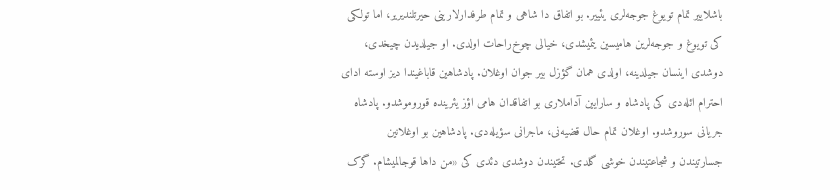باشلاییر تمام تویوغ جوجه‌لری یئییر. بو اتفاق دا شاهی و تمام طرفدارلارینی حیرتلندیریر، اما تولکی کی تویوغ و جوجه‌لرین هامیسین یئمیشدی، خیالی چوخ‌راحات اولدی. او جیلدیدن چیخدی، دوشدی اینسان جیلدینه، اولدی همان گؤزل بیر جوان اوغلان. پادشاهین قاباغیندا ‌دیز اوسته ادای احترام ائله‌دی کی پادشاه و سارایین آداملاری بو اتفاقدان هامی اؤز یئرینده قوروموشدو. پادشاه جریانی سوروشدو. اوغلان تمام حال قضیه‌نی، ماجرانی سؤیله‌دی. پادشاهین بو اوغلانین جسارتیندن و شجاعتیندن خوشی گلدی. تختیندن دوشدی دئدی کی «من داها قوجالمیشام. گرک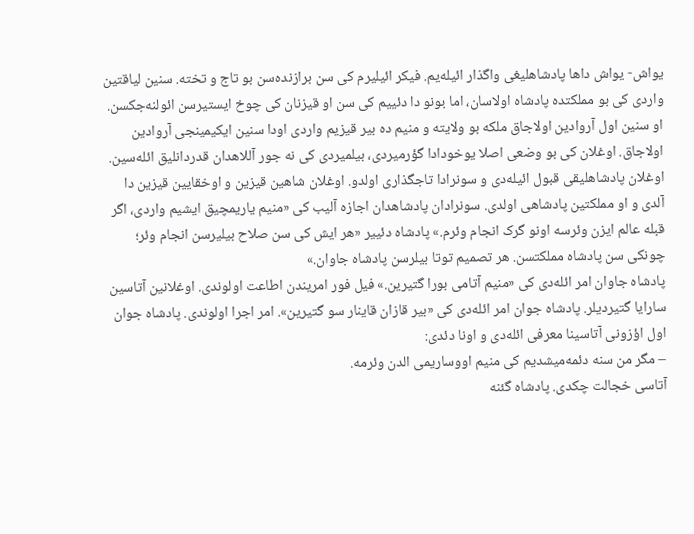یواش- یواش داها پادشاهلیغی واگذار ائیله‌یم. فیکر ائیلیرم کی سن برازنده‌سن بو تاج و تخته. سنین لیاقتین واردی کی بو مملکتده پادشاه اولاسان، اما بونو دا دئییم کی سن او قیزنان کی چوخ ایستیرسن ائولنه‌جکسن. او سنین اول آروادین اولاجاق ملکه بو ولایته و منیم ده بیر قیزیم واردی اودا سنین ایکیمینجی آروادین اولاجاق. اوغلان کی بو وضعی اصلا یوخودادا گؤرمیردی، بیلمیردی کی نه جور آللاهدان قدردانلیق ائله‌سین. اوغلان پادشاهلیقی قبول ائیله‌دی و سونرادا تاجگذاری اولدو. اوغلان شاهین قیزین و اوخقایین قیزین دا آلدی و او مملکتین پادشاهی اولدی. سونرادان پادشاهدان اجازه آلیب کی «منیم یاریمچیق ایشیم واردی، اگر قبله عالم ایزن وئرسه اونو گرک انجام وئرم.» پادشاه دئییر «هر ایش کی سن صلاح بیلیرسن انجام وئر؛ چونکی سن پادشاه مملکتسن. هر تصمیم توتا بیلرسن پادشاه جاوان.»
پادشاه جاوان امر ائله‌دی کی «منیم آتامی بورا گتیرین.» فیل فور امریندن اطاعت اولوندی. اوغلانین آتاسین سارایا گتیردیلر. پادشاه جوان امر ائله‌دی کی «بیر قازان قاینار سو گتیرین». امر اجرا اولوندی. پادشاه جوان اول اؤزونی آتاسینا معرفی ائله‌دی و اونا دئدی:
– مگر من سنه دئمه‌میشدیم کی منیم اووساریمی الدن وئرمه.
آتاسی خجالت چکدی. پادشاه گئنه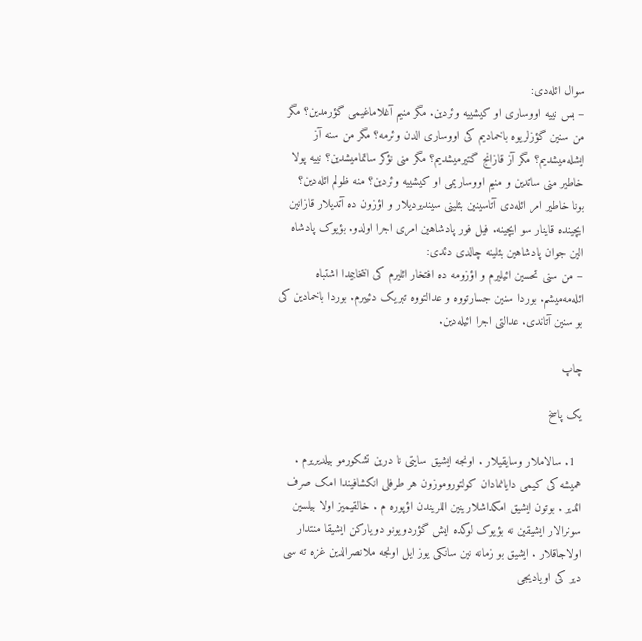سوال ائله‌دی:
– بس نییه اووساری او کیشییه وئردین. مگر منیم آغلاماغیمی گؤرمدین؟ مگر من سنین گؤزلریوه باخمادیم کی اووساری الدن وئرمه؟ مگر من سنه آز ایشله‌میشدیم؟ مگر آز قازانج گتیرمیشدیم؟ مگر منی نؤکر ساتمامیشدین؟ نییه پولا خاطیر منی ساتدین و منیم اووساریمی او کیشییه وئردین؟ منه ظولم ائله‌دین؟
بونا خاطیر امر ائله‌دی آتاسینین بئلینی سیندیردیلار و اؤزون ده آتدیلار قازانین ایچینده قاینار سو ایچینه. فیل فور پادشاهین امری اجرا اولدو. بؤیوک پادشاه الین جوان پادشاهین بئلینه چالدی دئدی:
– من سنی تحسین ائیلیرم و اؤزومه ده افتخار ائلیرم کی انتخابیمدا اشتباه ائله‌مه‌میشم. بوردا سنین جسارتووه و عدالتووه تبریک دئییرم. بوردا باخمادین کی بو سنین آتاندی. عدالتی اجرا ائیله‌دین.

چاپ

یک پاسخ

  1. سالاملار وسایقیلار . اونجه ایشیق سایتی نا درین تشکورمو بیلدیریرم . همیشه کی کیمی دایانمادان کولتوروموزون هر طرفلی انکشافیندا امک صرف ائدیر . بوتون ایشیق امکداشلارینین اللریندن اؤپوره م . خالقیمیز اولا بیلسین سونرالار ایشیقین نه بؤیوک لوکده ایش گؤردویونو دویارکن ایشیقا منتدار اولاجاقلار . ایشیق بو زمانه نین سانکی یوز ایل اونجه ملانصرالدین غزه ته سی دیر کی اویادیجی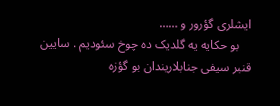ایشلری گؤرور و ……
    بو حکایه یه گلدیک ده چوخ سئودیم . سایین قنبر سیفی جنابلاریندان بو گؤزه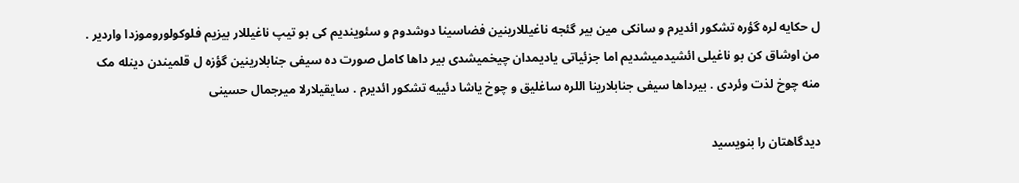ل حکایه لره گؤره تشکور ائدیرم و سانکی مین بیر گئجه ناغیللارینین فضاسینا دوشدوم و سئویندیم کی بو تیپ ناغیللار بیزیم فلوکولوروموزدا واردیر . من اوشاق کن بو ناغیلی ائشیدمیشدیم اما جزئیاتی یادیمدان چیخمیشدی بیر داها کامل صورت ده سیفی جنابلارینین گؤزه ل قلمیندن دینله مک منه چوخ لذت وئردی . بیرداها سیفی جنابلارینا اللره ساغلیق و چوخ یاشا دئییه تشکور ائدیرم . سایقیلارلا میرجمال حسینی

دیدگاهتان را بنویسید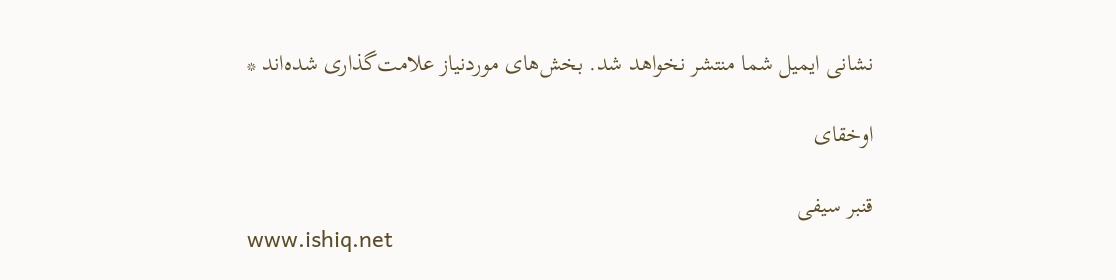نشانی ایمیل شما منتشر نخواهد شد. بخش‌های موردنیاز علامت‌گذاری شده‌اند *

اوخقای

قنبر سیفی
www.ishiq.net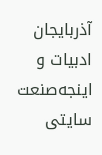آذربایجان ادبیات و اینجه‌صنعت سایتی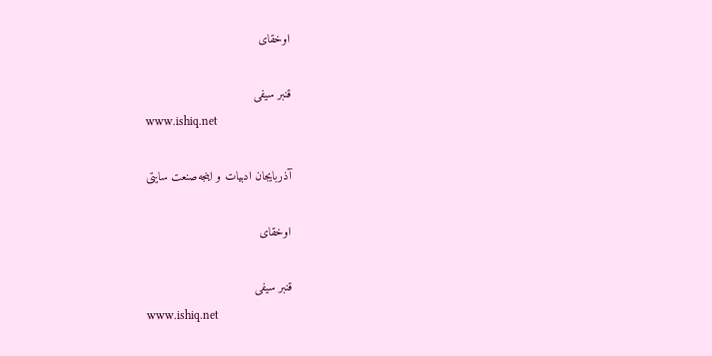اوخقای

قنبر سیفی
www.ishiq.net

آذربایجان ادبیات و اینجه‌صنعت سایتی

اوخقای

قنبر سیفی
www.ishiq.net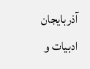آذربایجان ادبیات و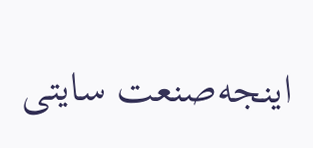اینجه‌صنعت سایتی